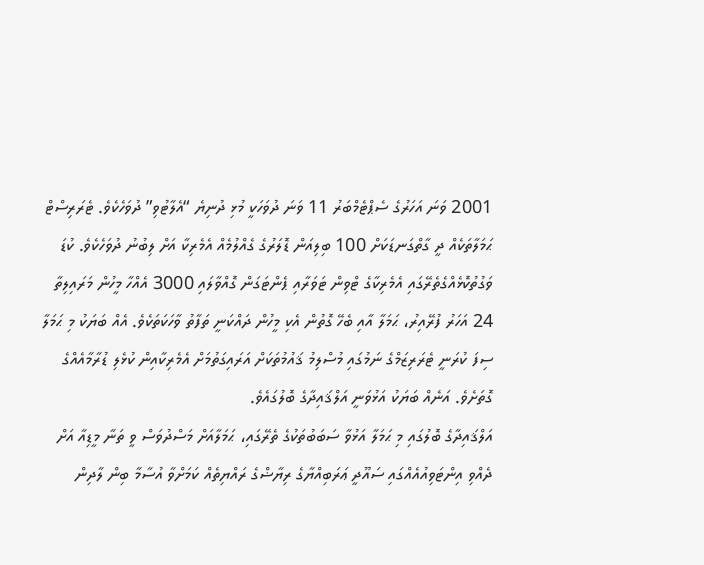2001 ވަނަ އަހަރުގެ ސެޕްޓެމްބަރު 11 ވަނަ ދުވަހަކީ މުޅި ދުނިޔެ “އެލާޓުވި” ދުވަހެކެވެ. ޓެރަރިސްޓް ޙަމަލާތަކެއް ދީ ގާތްގަނޑަކަށް 100 ބިލިއަން ޑޮލަރުގެ ގެއްލުމެއް އެމެރިކާ އަށް ލިބުނު ދުވަހެކެވެ. ކުޑަ ވަގުތުކޮޅެއްގެތެރޭގައި އެމެރިކާގެ ޓްވިން ޓަވަރާއި ޕެންޓަގަން ގޮއްވާލައި 3000 އެއްހާ މީހުން މަރައިލިތާ 24 އަހަރު ފުރޭއިރު، ޙަމަލާ އާއި ބެހޭ ގޮތުން އެކި މީހުން ދައްކަނީ ތަފާތު ވާހަކަތަކެވެ. އެއް ބަޔަކު މި ޙަމަލާ ސިފަ ކުރަނީ ޓެރަރިޒަމްގެ ނަމުގައި މުސްލިމު ޤައުމުތަކަށް އަރައިގަތުމަށް އެމެރިކާއިން ކުޅެލި ޑުރާމާއެއްގެ ގޮތަށެވެ. އަނެއް ބަޔަކު އަޅުވަނީ އަލްޤައިދާގެ ބޮލުގައެވެ.
އަލްޤައިދާގެ ބޮލުގައި މި ޙަމަލާ އަޅުވާ ސަބަބުތަކުގެ ތެރޭގައި، ޙަމަލާއަށް މަސްދުވަސް ވީ ތަނާ މީޑިއާ އަށް ދެއްވި އިންޓަވިއުއެއްގައި ސައޫދީ ޢަރަބިއްޔާގެ ރިޔާޟްގެ ރައްޔިތެއް ކަމަށްވާ އުސާމާ ބިން ލާދިން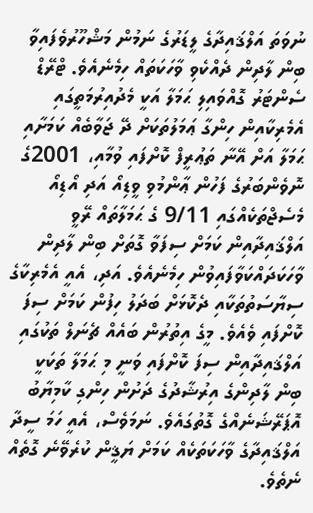ނުވަތަ އަލްޤައިދާގެ ލީޑަރުގެ ނަމުން މަޝްހޫރުވެފައިވާ ބިން ލާދިން ދެއްކެވި ވާހަކަތައް ހިމެނެއެވެ. ޓްރޭޑް ސެންޓަރު ގޮއްވައިލި ޙަމަލާ އަކީ މެދުއިރުމަތީގައި އެމެރިކާއިން ހިންގާ ޢަމަލުތަކަށް ދޭ ޖަވާބެއް ކަމަށާއި ޙަމަލާ އަށް އޭނާ ތަޢުރީފް ކޮށްފައި ވުމާއި، 2001ގެ ނޮވެންބަރުގެ ފަހުން ޢާންމުވި ވީޑިއޯ އަދި އޯޑިއޯ މެސެޖްތަކެއްގައި 9/11 ގެ ޙަމަލާތައް ރޭވީ އަލްޤައިދާއިން ކަމަށް ސިފަވާ ގޮތަށް ބިން ލާދިން ވާހަކަދައްކަވާފައިވުން ހިމެނެއެވެ. އަދި، އެއީ އެމެރިކާގެ ސިޔާސަތުތަކާއި ދެކޮޅަށް ބަދަލު ހިފުން ކަމަށް ސިފަ ކޮށްފައި ވެއެވެ. މީގެ އިތުރުން ބައެއް ޗެނަލް ތަކުގައި އަލްޤައިދާއިން ސިފަ ކޮށްފައި ވަނީ މި ޙަމަލާ ތަކަކީ ބިން ލާދިންގެ އިރުޝާދުގެ ދަށުން ހިންގި ކާމިޔާބު އޮޕަރޭޝަނެއްގެ ގޮތުގައެވެ. ނަމަވެސް، އެއީ ހަމަ ސީދާ އަލްޤައިދާގެ ވާހަކަތަކެއް ކަމަށް ޔަޤީން ކުރެވޭނެ ގޮތެއް ނެތެވެ.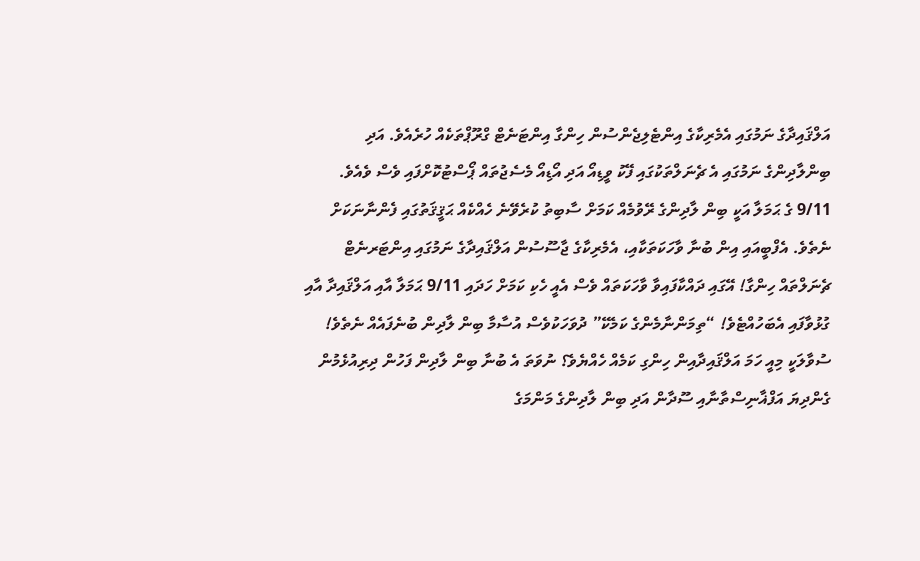އަލްޤައިދާގެ ނަމުގައި އެމެރިކާގެ އިންޓެލިޖެންސުން ހިންގާ އިންޓަނެޓް ގްރޫޕްތަކެއް ހުރެއެވެ. އަދި ބިންލާދިންގެ ނަމުގައި އެ ޗެނަލްތަކުގައި ފޭކު ވީޑިއޯ އަދި އޯޑިއޯ މެސެޖުތައް ޕޯސްޓުކޮށްފައި ވެސް ވެއެވެ.
9/11 ގެ ޙަމަލާ އަކީ ބިން ލާދިންގެ ރޭވުމެއް ކަމަށް ސާބިތު ކުރެވޭނެ ހެއްކެއް ޙަޤީޤަތުގައި ފެންނާނަކަށް ނެތެވެ. އެފްބީއައި އިން ބުނާ ވާހަކަތަކާއި، އެމެރިކާގެ ޖާސޫސުން އަލްޤައިދާގެ ނަމުގައި އިންޓަރނެޓް ޗެނަލްތައް ހިންގާ! އޭގައި ދައްކާފައިވާ ވާހަކަތައް ވެސް އެއީ ހެކި ކަމަށް ހަދައި 9/11 ޙަމަލާ އާއި އަލްޤައިދާ އާއި ގުޅުވާފައި އެބަހުއްޓެވެ! “ތިމަންނާމެންގެ ކަމެކޭ” ދުވަހަކުވެސް އުސާމާ ބިން ލާދިން ބުނެފައެއް ނެތެވެ! ސުވާލަކީ މިއީ ހަމަ އަލްޤައިދާއިން ހިންގި ކަމެއް ހެއްޔެވެ؟ ނުވަތަ އެ ބުނާ ބިން ލާދިން ފަހުން ދިރިއުޅެމުން ގެންދިޔަ އަފްޣާނިސްތާނާއި ސޫދާން އަދި ބިން ލާދިންގެ މަންމަގެ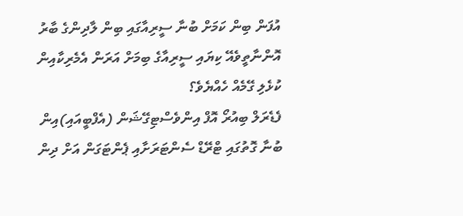އުފަން ބިން ކަމަށް ބުނާ ސީރިއާގައި ބިން ލާދިންގެ ބާރު އޮންނާތީވެއޭ ކިޔައި ސީރިއާގެ ބިމަށް އަރަން އެމެރިކާއިން ކުޅެލި ގޭމެއް ހެއްޔެވެ؟
ފެޑެރަލް ބިއުރޯ އޮފް އިންވެސްޓިގޭޝަން (އެފްބީއައި)އިން ބުނާ ގޮތުގައި ޓްރޭޑް ސެންޓަރަށާއި ޕެންޓަގަން އަށް ދިން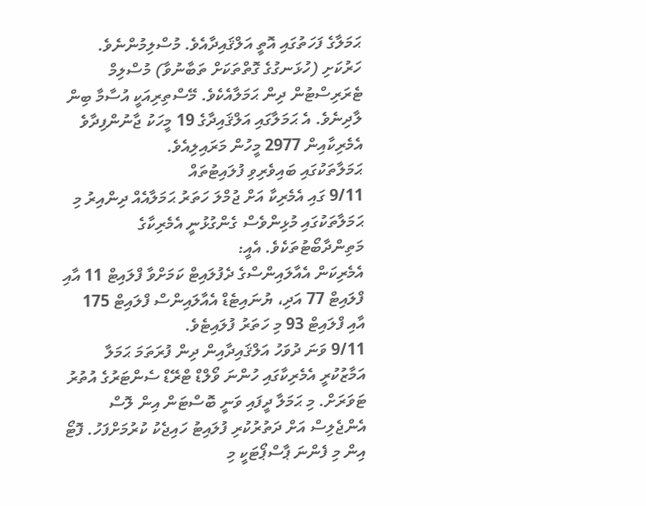ޙަމަލާގެ ފަހަތުގައި އޮތީ އަލްޤައިދާއެވެ. މުސްލިމުންނެވެ. ހަރުކަށި (ހުޅަނގުގެ ގޮތްތަކަށް ތަބާނުވާ) މުސްލިމް ޓެރަރިސްޓުން ދިން ޙަމަލާއެކެވެ. މޭސްތިރިއަކީ އުސާމާ ބިން ލާދިނެވެ. އެ ޙަމަލާގައި އަލްޤައިދާގެ 19 މީހަކު ޖާނުންފިދާވެ އެމެރިކާއިން 2977 މީހުން މަރައިލިއެވެ.
ޙަމަލާތަކުގައި ބައިވެރިވި ފުލައިޓުތައް
9/11 ގައި އެމެރިކާ އަށް ޖުމްލަ ހަތަރު ޙަމަލާއެއް ދިންއިރު މި ޙަމަލާތަކުގައި މުޅިންވެސް ގެންގުޅުނީ އެމެރިކާގެ މަތިންދާބޯޓުތަކެވެ. އެއީ:
އެމެރިކަން އެއާލައިންސްގެ ދެފުލައިޓް ކަމަށްވާ ފްލައިޓް 11 އާއި ފްލައިޓް 77 އަދި، ޔުނައިޓެޑް އެއާލައިންސް ފްލައިޓް 175 އާއި ފްލައިޓް 93 މި ހަތަރު ފުލައިޓެވެ.
9/11 ވަނަ ދުވަހު އަލްޤައިދާއިން ދިން ފުރަތަމަ ޙަމަލާ އަމާޒުކުރީ އެމެރިކާގައި ހުންނަ ވޯލްޑް ޓްރޭޑް ސެންޓަރުގެ އުތުރު ޓަވަރަށް. މި ޙަމަލާ ދީފައި ވަނީ ބޮސްޓަން އިން ލޮސް އެންޖެލިސް އަށް ދަތުރުކުރި ފުލައިޓު ހައިޖެކު ކުރުމަށްފަހު. ފޮޓޯ އިން މި ފެންނަ ޕާސްޕޯޓަކީ މި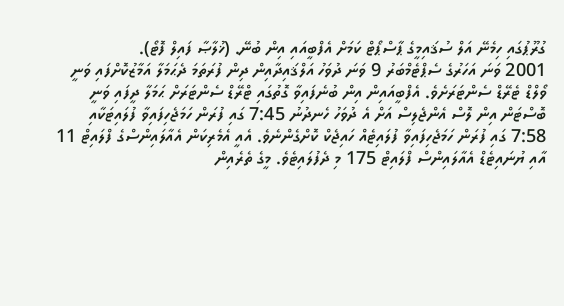ގުރޫޕުގައި ހިމެނޭ އަލް ސުޤައިމީގެ ޕާސްޕޯޓް ކަމަށް އެފްބީއައި އިން ބުނޭ. (ޚުލާޞާ ފައިލް ފޮޓޯ).
2001 ވަނަ އަހަރުގެ ސެޕްޓެމްބަރު 9 ވަނަ ދުވަހު އަލްޤައިދާއިން ދިން ފުރަތަމަ ދެޙަމަލާ އަމާޒުކޮށްފައި ވަނީ ވޯލްޑް ޓެރޭޑް ސެންޓަރަށެވެ. އެފްބީއައިން އިން ބުނެފައިވާ ގޮތުގައި ޓްރޭޑް ސެންޓަރަށް ޙަމަލާ ދީފައި ވަނީ ބޮސްޓަން އިން ލޮސް އެންޖެލިސް އަށް އެ ދުވަހު ހެނދުނު 7:45 ގައި ފުރަން ހަމަޖެހިފައިވާ ފުލައިޓަކާއި 7:58 ގައި ފުރަން ހަމަޖެހިފައިވާ ފުލައިޓެއް ހައިޖެކް ކޮށްގެންނެވެ. އެއީ އެމެރިކަން އެއާލައިންސްގެ ފްލައިޓް 11 އާއި ޔުނައިޓެޑް އެއާލައިންސް ފްލައިޓް 175 މި ދެފުލައިޓެވެ. މީގެ ތެރެއިން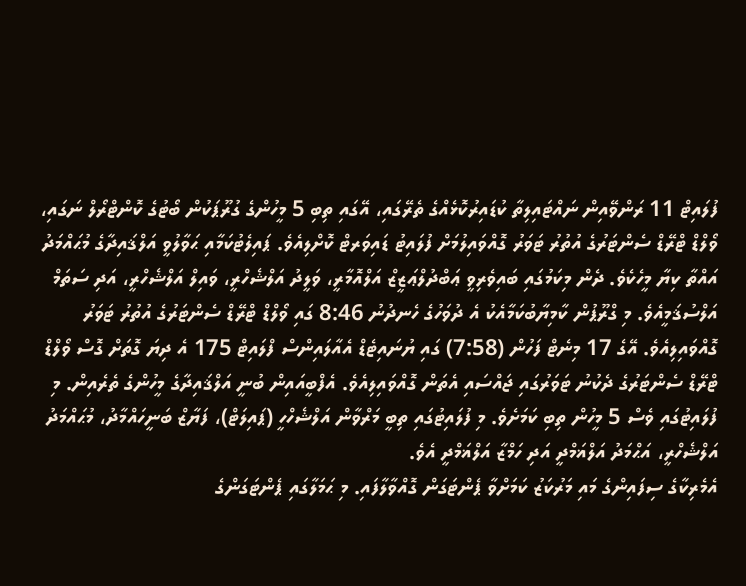ފުލައިޓް 11 ރަންވޭއިން ނައްޓައިލިތާ ކުޑައިރުކޮޅެއްގެ ތެރޭގައި، އޭގައި ތިބި 5 މީހުންގެ ގުރޫޕަކުން ބޯޓުގެ ކޮންޓްރޯލް ނަގައި، ވޯލްޑް ޓްރޭޑް ސެންޓަރުގެ އުތުރު ޓަވަރު ގޮއްވައިލުމަށް ފުލައިޓު ޑައިވަރޓް ކޮށްލިއެވެ. ޕައިލެޓުކަމާއި ޙަވާލުވީ އަލްޤައިދާގެ މުޙައްމަދު އައްތާ ކިޔާ މީހެކެވެ. ދެން މިކަމުގައި ބައިވެރިވީ ޢަބްދުލްޢަޒީޒް އަލްއޮމާރީ، ވަލީދު އަލްޝެހްރީ، ވައިލް އަލްޝެހްރީ، އަދި ސަތަމް އަލްސުޤަމީއެވެ. މި ގްރޫޕުން ކާމިޔާބުކަމާއެކު އެ ދުވަހުގެ ހެނދުނު 8:46 ގައި ވޯލްޑް ޓްރޭޑް ސެންޓަރުގެ އުތުރު ޓަވަރު ގޮއްވައިލިއެވެ. އޭގެ 17 މިނެޓް ފަހުން (7:58) ގައި ޔުނައިޓެޑް އެއާލައިންސް ފްލައިޓް 175 އެ ދިޔަ ގޮތަށް ގޮސް ވޯލްޑް ޓްރޭޑް ސެންޓަރުގެ ދެކުނު ޓަވަރުގައި ޖައްސައި އެތަން ގޮއްވައިލިއެވެ. އެފްބީއައިން ބުނީ އަލްޤައިދާގެ މީހުންގެ ތެރެއިން. މި ފުލައިޓުގައި ވެސް 5 މީހުން ތިބި ކަމަށެވެ. މި ފުލައިޓުގައި ތިބީ މަރްވާން އަލްޝެހްހީ (ޕައިލަޓް)، ފަޔާޒް ބަނީހައްމާދު، މުޙައްމަދު އަލްޝެހްރީ، އަޙްމަދު އަލްޣަމްދީ އަދި ހަމްޒާ އަލްޣަމްދީ އެވެ.
އެމެރިކާގެ ސިފައިންގެ މައި މަރުކަޒު ކަމަށްވާ ޕެންޓަގަން ގޮއްވާލާފައި. މި ޙަމަލާގައި ޕެންޓަގަންގެ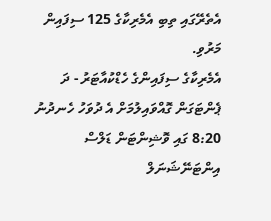އެތެރޭގައި ތިބި އެމެރިކާގެ 125 ސިފައިން މަރުވި.
އެމެރިކާގެ ސިފައިންގެ ހެޑްކުއާޓަރު - ދަ ޕެންޓަގަން ގޮއްވައިލުމަށް އެ ދުވަހު ހެނދުނު 8:20 ގައި ވޮޝިންޓަން ޑަލްސް އިންޓަނޭޝަނަލް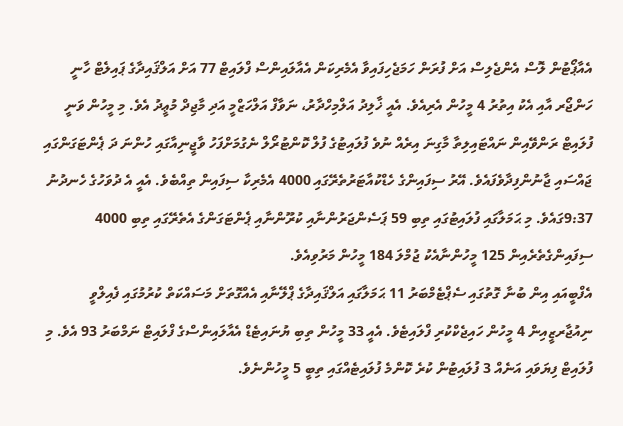އެއާޕޯޓުން ލޮސް އެންޖެލިސް އަށް ފުރަން ހަމަޖެހިފައިވާ އެމެރިކަން އެއާލައިންސް ފްލައިޓް 77 އަށް އަލްޤައިދާގެ ޕައިލެޓް ހާނީ ހަންޖޯރ އާއި އެކު އިތުރު 4 މީހުން އެރިއެވެ. އެއީ ޚާލިދު އަލްމިހްދާރު، ނަވާފް އަލްހަޒްމީ އަދި މާޖިދް މުޢީދު އެވެ. މި މީހުން ވަނީ ފުލައިޓް ރަންވޭއިން ނައްޓައިލިތާ މާގިނަ އިރެއް ނުވެ ފުލައިޓުގެ ފުލް ކޮންޓުރޯލް ނެގުމަށްފަހު ވާޖީނިއާގައި ހުންނަ ދަ ޕެންޓަގަންގައި ޖައްސައި ޖާނުންފިދާވެފައެވެ. އޭރު ސިފައިންގެ ހެޑްކުއާޓަރުތެރޭގައި 4000 އެމެރިކާ ސިފައިން ތިއްބެވެ. އެއީ އެ ދުވަހުގެ ހެނދުނު 9:37ގައެވެ. މި ޙަމަލާގައި ފުލައިޓުގައި ތިބި 59 ޕަސެންޖަރުންނާއި ކުރޫންނާއި ޕެންޓަގަންގެ އެތެރޭގައި ތިބި 4000 ސިފައިންގެތެރެއިން 125 މީހުންނާއެކު ޖުމްލަ 184 މީހުން މަރުވިއެވެ.
އެފްބީއައި އިން ބުނާ ގޮތުގައި ސެޕްޓެމްބަރު 11 ޙަމަލާގައި އަލްޤައިދާގެ ޕްލޭނާއި އެއްގޮތަށް މަސައްކަތް ކުރުމުގައި ފެއިލްވީ ނިއުޖާރޒީއިން 4 މީހުން ހައިޖެކްކުރި ފްލައިޓެވެ. އެއީ 33 މީހުން ތިބި ޔުނައިޓެޑް އެއާލައިންސްގެ ފްލައިޓް ނަމްބަރު 93 އެވެ. މި ފުލައިޓް ފިޔަވައި އަނެއް 3 ފުލައިޓުން ކުރެ ކޮންމެ ފުލައިޓެއްގައި ތިބީ 5 މީހުންނެވެ.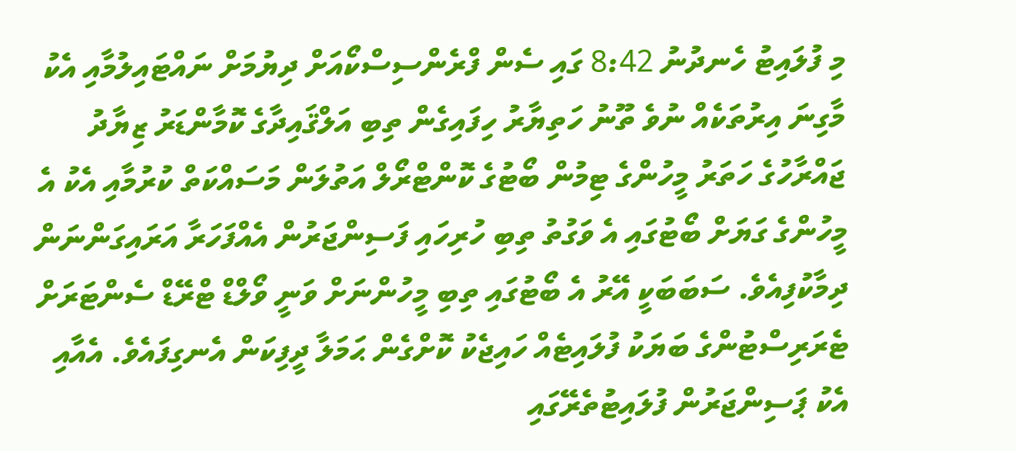މި ފުލައިޓު ހެނދުނު 8:42 ގައި ސެން ފްރެންސިސްކޯއަށް ދިޔުމަށް ނައްޓައިލުމާއި އެކު މާގިނަ އިރުތަކެއް ނުވެ ތޫނު ހަތިޔާރު ހިފައިގެން ތިބި އަލްޤައިދާގެ ކޮމާންޑަރު ޒިޔާދު ޖައްރާހުގެ ހަތަރު މީހުންގެ ޓިމުން ބޯޓުގެ ކޮންޓްރޯލް އަތުލަން މަސައްކަތް ކުރުމާއި އެކު އެ މީހުންގެ ގަޔަށް ބޯޓުގައި އެ ވަގުތު ތިބި ހުރިހައި ފަސިންޖަރުން އެއްފަހަރާ އަރައިގަންނަން ދިމާކުފިއެވެ. ސަބަބަކީ އޭރު އެ ބޯޓުގައި ތިބި މީހުންނަށް ވަނީ ވޯލްޑް ޓްރޭޑް ސެންޓަރަށް ޓެރަރިސްޓުންގެ ބަޔަކު ފުލައިޓެއް ހައިޖެކު ކޮށްގެން ޙަމަލާ ދީފިކަން އެނގިފައެވެ. އެއާއި އެކު ޕަސިންޖަރުން ފުލައިޓުތެރޭގައި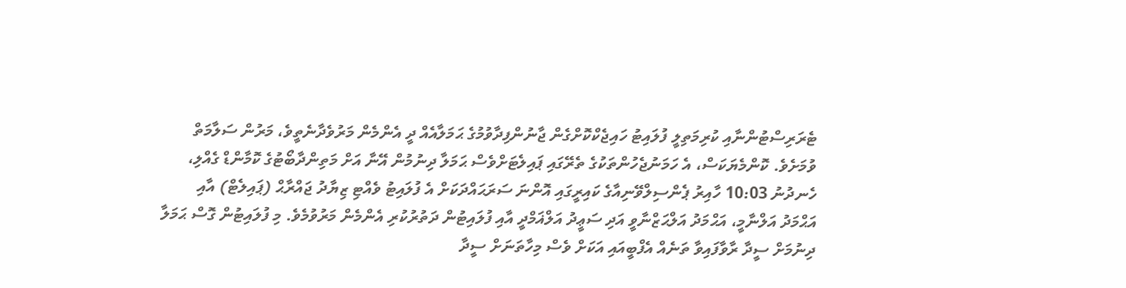ޓެރަރިސްޓުންނާއި ކުރިމަތިލީ ފުލައިޓު ހައިޖެކްކޮށްގެން ޖާނުންފިދާވުމުގެ ޙަމަލާއެއް ދީ އެންމެން މަރުވެދާނެތީވެ، މަރުން ސަލާމަތް ވުމަށެވެ. ކޮންމެޔަކަސް، އެ ހަމަނުޖެހުންތަކުގެ ތެރޭގައި ޕައިލެޓަށްވެސް ޙަމަލާ ދިނުމުން އޭނާ އަށް މަތިންދާބޯޓުގެ ކޮމާންޑް ގެއްލި، ހެނދުނު 10:03 ހާއިރު ޕެންސިލްވޭނިއާގެ ކައިރީގައި އޮންނަ ސަރަޙައްދަކަށް އެ ފުލައިޓު ވެއްޓި ޒިޔާދު ޖައްރާޙް (ޕައިލެޓް) އާއި އަޙްމަދު އަލްނާމީ، އަޙްމަދު އަލްޙަޒްނާވީ އަދި ސަޢީދު އަލްޣަމްދީ އާއި ފުލައިޓުން ދަތުރުކުރި އެންމެން މަރުވުމެވެ. މި ފުލައިޓުން ގޮސް ޙަމަލާ ދިނުމަށް ސީދާ ރާވާފައިވާ ތަނެއް އެފްބީއައި އަކަށް ވެސް މިހާތަނަށް ސީދާ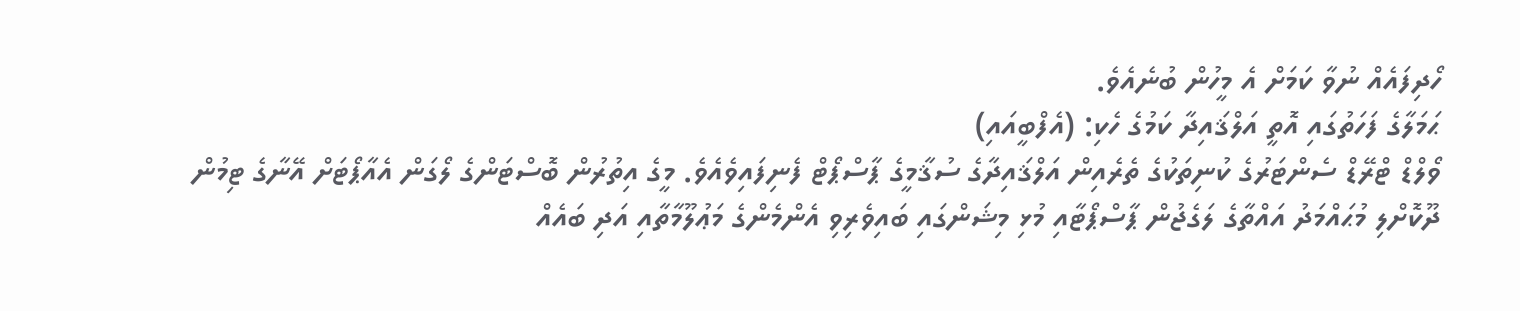ހޯދިފައެއް ނުވާ ކަމަށް އެ މީހުން ބުނެއެވެ.
ޙަމަލާގެ ފަހަތުގައި އޮތީ އަލްޤައިދާ ކަމުގެ ހެކި: (އެފްބީއައި)
ވޯލްޑް ޓްރޭޑް ސެންޓަރުގެ ކުނިތަކުގެ ތެރެއިން އަލްޤައިދާގެ ސުޤާމީގެ ޕާސްޕޯޓް ފެނިފައިވެއެވެ. މީގެ އިތުރުން ބޮސްޓަންގެ ލޯގަން އެއާޕޯޓަށް އޭނާގެ ޓިމުން ދޫކޮށްލި މުޙައްމަދު އައްތާގެ ލަގެޖުން ޕާސްޕޯޓާއި މުޅި މިޝަންގައި ބައިވެރިވި އެންމެންގެ މަޢުލޫމާތާއި އަދި ބައެއް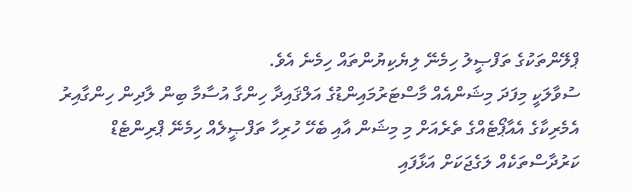ޕްލޭންތަކުގެ ތަފްޞީލު ހިމެނޭ ލިޔެކިޔުންތައް ހިމެނެ އެވެ.
ސުވާލަކީ މިފަދަ މިޝަންއެއް މާސްޓަރުމައިންޑުގެ އަލްޤައިދާ ހިންގާ އުސާމާ ބިން ލާދިން ހިންގާއިރު އެމެރިކާގެ އެއާޕޯޓެއްގެ ތެރެއަށް މި މިޝަން އާއި ބެހޭ ހުރިހާ ތަފްޞީލެއް ހިމެނޭ ޕްރިންޓެޑް ކަރުދާސްތަކެއް ލަގެޖަކަށް އަޅާފައި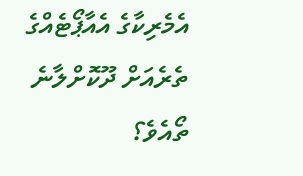އެމެރިކާގެ އެއާޕޯޓެއްގެ ތެރެއަށް ދޫކޮށްލާނެ ތޯއެވެ؟